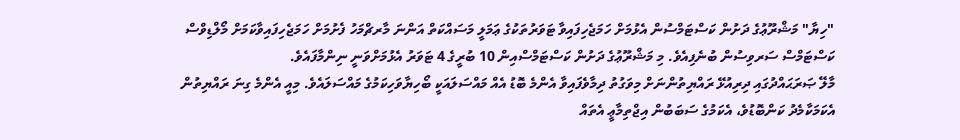"ހިޔާ" މަޝްރޫޢުގެ ދަށުން ކަސްޓަމްސުން އެޅުމަށް ހަމަޖެހިފައިވާ ޓަވަރުތަކުގެ ޢަމަލީ މަސައްކަތް އަންނަ މާރޗްމަހު ފެށުމަށް ހަމަޖެހިފައިވާކަމަށް މޯލްޑިވްސް ކަސްޓަމްސް ސަރވިސުން ބުނެފިއެވެ. މި މަޝްރޫޢުގެ ދަށުން ކަސްޓަމްސްއިން 10 ބުރީގެ 4 ޓަވަރު އެޅުމަށްވަނީ ނިންމާފައެވެ.
މާލޭ ޞަރަޙައްދުގައި ދިރިއުޅޭ ރައްޔިތުންނަށް މިވަގުތު ދިމާވެފައިވާ އެންމެ ބޮޑު އެއް މައްސަލައަކީ ބޯހިޔާވަހިކަމުގެ މައްސަލައެވެ. މިއީ އެންމެ ގިނަ ރައްޔިތުން އެކަމަކާމެދު ކަންބޮޑުވެ، އެކަމުގެ ސަބަބުން އިޖްތިމާޢީ އެތައް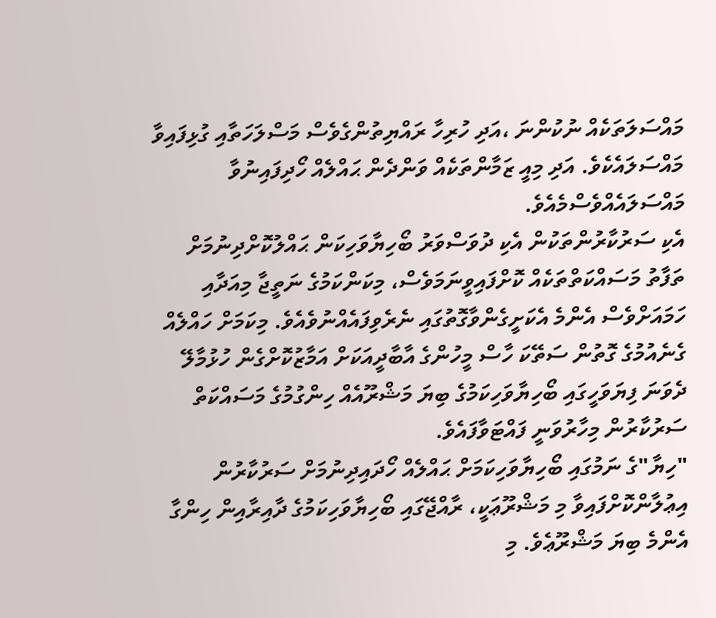މައްސަލަތަކެއް ނުކުންނަ ،އަދި ހުރިހާ ރައްޔިތުންގެވެސް މަސްލަހަތާއި ގުޅިފައިވާ މައްސަލައެކެވެ. އަދި މިއީ ޒަމާންތަކެއް ވަންދެން ޙައްލެއް ހޯދިފައިނުވާ މައްސަލައެއްވެސްމެއެވެ.
އެކި ސަރުކާރުންތަކުން އެކި ދުވަސްވަރު ބޯހިޔާވަހިކަން ޙައްލުކޮށްދިނުމަށް ތަފާތު މަސައްކަތްތަކެއް ކޮށްފައިވީނަމަވެސް، މިކަންކަމުގެ ނަތީޖާ މިއަދާއި ހަމައަށްވެސް އެންމެ އެކަށީގެންވާގޮތުގައި ނެރެވިފައެއްނުވެއެވެ. މިކަމަށް ހައްލެއް ގެނެއުމުގެ ގޮތުން ސަތޭކަ ހާސް މީހުންގެ އާބާދީއަކަށް އަމާޒުކޮށްގެން ހުޅުމާލޭ ދެވަނަ ފިޔަވަހީގައި ބޯހިޔާވަހިކަމުގެ ބިޔަ މަޝްރޫއެއް ހިންގުމުގެ މަސައްކަތް ސަރުކާރުން މިހާރުވަނީ ފައްޓަވާފައެވެ.
"ހިޔާ"ގެ ނަމުގައި ބޯހިޔާވަހިކަމަށް ޙައްލެއް ހޯދައިދިނުމަށް ސަރުކާރުން އިޢުލާންކޮށްފައިވާ މި މަޝްރޫޢަކީ، ރާއްޖޭގައި ބޯހިޔާވަހިކަމުގެ ދާއިރާއިން ހިންގާ އެންމެ ބިޔަ މަޝްރޫޢެވެ. މި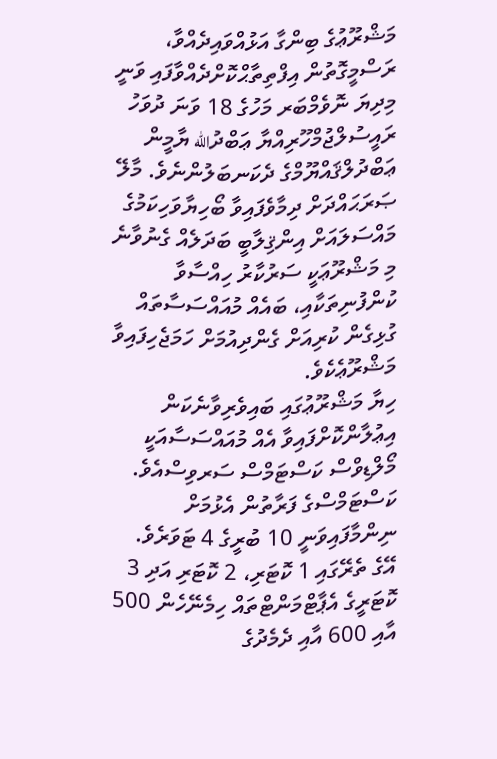މަޝްރޫޢުގެ ބިންގާ އަޅުއްވައިދެއްވާ، ރަސްމީގޮތުން އިފްތިތާޙްކޮށްދެއްވާފައި ވަނީ މިދިޔަ ނޮވެމްބަރ މަހުގެ 18 ވަނަ ދުވަހު ރައީސުލްޖުމްހޫރިއްޔާ ޢަބްދުالله ޔާމީން ޢަބްދުލްޤައްޔޫމްގެ ދެކަނބަލުންނެވެ. މާލޭ ޞަރަޙައްދަށް ދިމާވެފައިވާ ބޯހިޔާވަހިކަމުގެ މައްސަލައަށް އިންޤިލާބީ ބަދަލެއް ގެނުވާނެ މި މަޝްރޫޢަކީ ސަރުކާރު ހިއްސާވާ ކުންފުނިތަކާއި، ބައެއް މުއައްސަސާތައް ގުޅިގެން ކުރިއަށް ގެންދިއުމަށް ހަމަޖެހިފައިވާ މަޝްރޫޢެކެވެ.
ހިޔާ މަޝްރޫޢުގައި ބައިވެރިވާނެކަން އިޢުލާންކޮށްފައިވާ އެއް މުއައްސަސާއަކީ މޯލްޑިވްސް ކަސްޓަމްސް ސަރވިސްއެވެ. ކަސްޓަމްސްގެ ފަރާތުން އެޅުމަށް ނިންމާފައިވަނީ 10 ބުރީގެ 4 ޓަވަރެވެ. އޭގެ ތެރޭގައި 1 ކޮޓަރި، 2 ކޮޓަރި އަދި 3 ކޮޓަރީގެ އެޕާޓްމަންޓްތައް ހިމެނޭހެން 500 އާއި 600 އާއި ދެމެދުގެ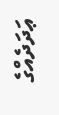ޢަދަދެއްގެ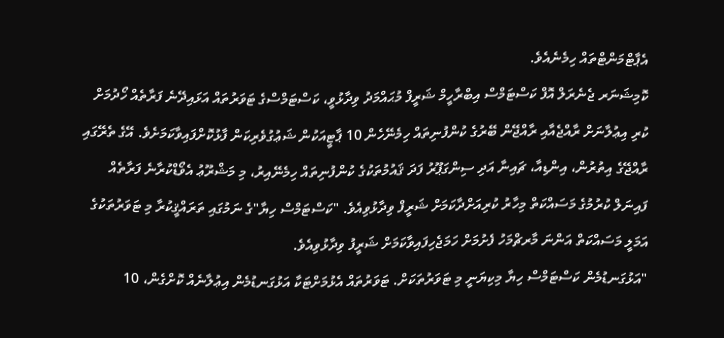އެޕާޓްމަންޓްތައް ހިމެނެއެވެ.
ކޮމިޝަނަރ ޖެނެރަލް އޮފް ކަސްޓަމްސް އިބްރާހީމް ޝަރީފް މުޙައްމަދު ވިދާޅުވީ، ކަސްޓަމްސްގެ ޓަވަރުތައް އަޅައިދޭނެ ފަރާތެއް ހޯދުމަށް ކުރި އިޢުލާނަށް ރާއްޖެއާއި ރާއްޖޭން ބޭރުގެ ކުންފުނިތައް ހިމެނޭހެން 10 ޕާޓީއަކުން ޝަޢުގުވެރިކަން ފާޅުކޮށްފައިވާކަމަށެވެ. އޭގެ ތެރޭގައި ރާއްޖޭގެ އިތުރުން، އިންޑިއާ، ޗައިނާ އަދި ސިންގަޕޫރު ފަދަ ޤައުމުތަކުގެ ކުންފުނިތައް ހިމެނޭއިރު، މި މަޝްރޫޢު އެވޯޑްކުރާނެ ފަރާތެއް ފައިނަލް ކުރުމުގެ މަސައްކަތް މިހާރު ކުރިއަށްދާކަމަށް ޝަރީފް ވިދާޅުވިއެވެ. "ކަސްޓަމްސް ހިޔާ"ގެ ނަމުގައި ތަރައްޤީކުރާ މި ޓަވަރުތަކުގެ އަމަލީ މަސައްކަތް އަންނަ މާރޗްމަހު ފެށުމަށް ހަމަޖެހިފައިވާކަމަށް ޝަރީފު ވިދާޅުވިއެވެ.
"އަޅުގަނޑުމެން ކަސްޓަމްސް ހިޔާ މިކިޔަނީ މި ޓަވަރުތަކަށް. ޓަވަރުތައް އެޅުމަށްޓަކާ އަޅުގަނޑުމެން އިޢުލާނެއް ކޮށްގެން، 10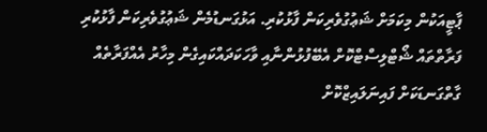ޕާޓީއަކުން މިކަމަށް ޝަޢުގުވެރިކަން ފާޅުކުރި. އަޅުގަނޑުމެން ޝަޢުގުވެރިކަން ފާޅުކުރި ފަރާތްތައް ޝޯޓްލިސްޓްކޮށް އެބޭފުޅުންނާއި ވާހަކަދައްކައިގެން މިހާރު އެއްފަރާތެއް ގާތްގަނޑަކަށް ފައިނަލައިޒްކޮށް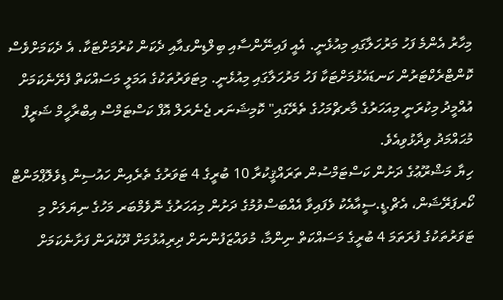މިހާރު އެންމެ ފަހު މަރުހަލާގައި މިއުޅެނީ. އެއީ ފައިނޭންސާއި ބިލްޑިންގއާއި ދެކަން ކުރުމަށްޓަކާ. އެ ދެކަމަށްވެސް ކޮންޓްރެކްޓަރުން ކަނޑައެޅުމަށްޓަކާ ފަހު މަރުހަލާގައި މިއުޅެނީ. މިޓަވަރުތަކުގެ އަމަލީ މަސައްކަތް ފެށޭނެކަމަށް އުއްމީދު މިކުރަނީ މިއަހަރުގެ މާރޗްމަހުގެ ތެރޭގައި" ކޮމިޝަނަރ ޖެނެރަލް އޮފް ކަސްޓަމްސް އިބްރާހީމް ޝަރީފް މުޙައްމަދު ވިދާޅުވިއެވެ.
ހިޔާ މަޝްރޫޢުގެ ދަށުން ކަސްޓަމްސުން ތަރައްޤީކުރާ 10 ބުރީގެ 4 ޓަވަރުގެ ތެރެއިން ހައުސިން ޑިވެލޮޕްމަންޓް ކޯރޕަރޭޝަން، އެޗް.ޑީ.ސީއާއެކު ވެފައިވާ އެއްބަސްވުމުގެ ދަށުން މިއަހަރުގެ ނޮވެމްބަރ މަހުގެ ނިޔަލަށް މި ޓަވަރުތަކުގެ ފުރަތަމަ 4 ބުރީގެ މަސައްކަތް ނިންމާ، މުވައްޒަފުންނަށް ދިރިއުޅުމަށް ދޫކުރަން ފަށާނެކަމަށް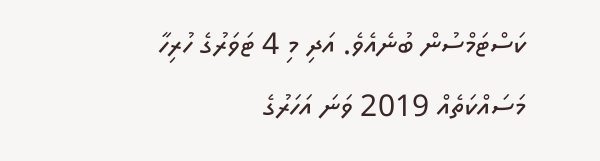ކަސްޓަމްސުން ބުނެއެވެ. އަދި މި 4 ޓަވަރުގެ ހުރިހާ މަސައްކަތެއް 2019 ވަނަ އަހަރުގެ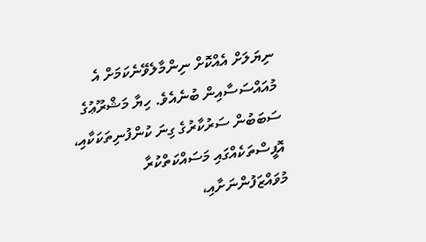ނިޔަލަށް އެއްކޮށް ނިންމާލެވޭނެކަމަށް އެ މުއައްސަސާއިން ބުނެއެވެ. ހިޔާ މަޝްރޫޢުގެ ސަބަބުން ސަރުކާރުގެ ގިނަ ކުންފުނިތަކަކާއި، އޮފީސްތަކެއްގައި މަސައްކަތްކުރާ މުވައްޒަފުންނަށާއި،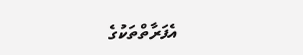އެފަރާތްތަކުގެ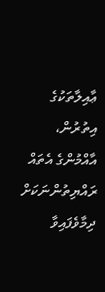ޢާއިލާތަކުގެ އިތުރުން، އާއްމުންގެ އެތައް ރައްޔިތުންނަކަށް ދިމާވެފައިވާ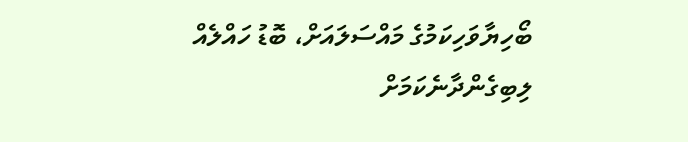ބޯހިޔާވަހިކަމުގެ މައްސަލައަށް، ބޮޑު ހައްލެއް ލިބިގެންދާނެކަމަށް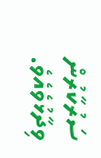ސަރުކާރުން ވިދާޅުވެއެވެ.